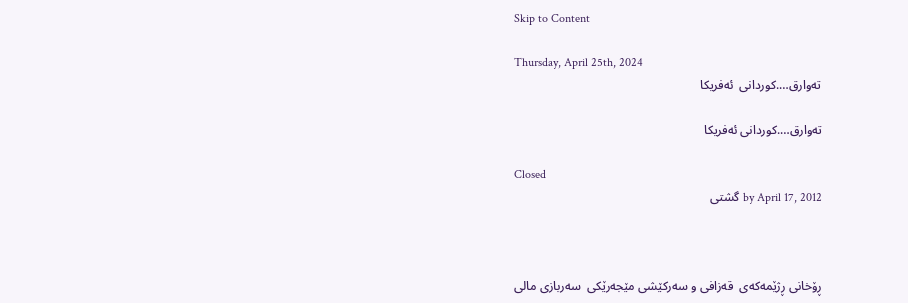Skip to Content

Thursday, April 25th, 2024
ته‌وارق….كوردانی  ئه‌فریكا

ته‌وارق….كوردانی ئه‌فریكا

Closed
by April 17, 2012 گشتی



ڕۆخانی ڕژێمه‌كه‌ی  قه‌زافی و سه‌ركێشی مێجه‌رێكی  سه‌ربازی مالی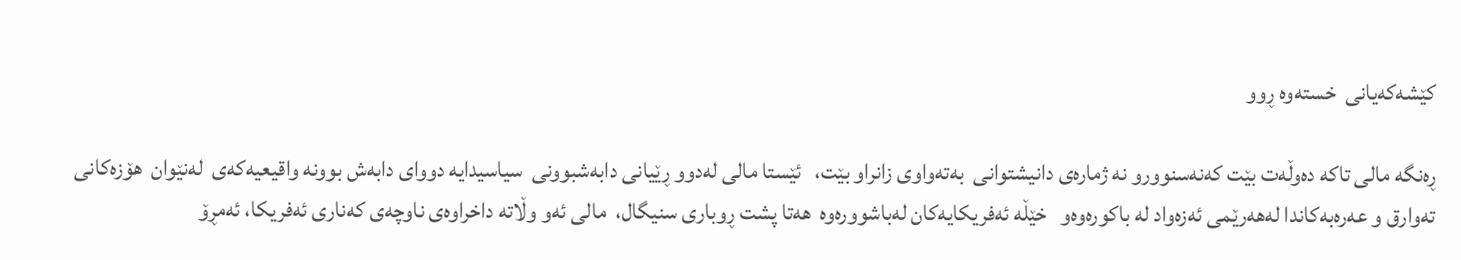كێشه‌كه‌یانی  خسته‌وه‌ ڕوو

ڕه‌نگه‌ مالی تاكه‌ ده‌وڵه‌ت بێت كه‌نه‌سنوورو نه‌ ژماره‌ی دانیشتوانی  به‌ته‌واوی زانراو بێت،   ئێستا مالی له‌دوو ڕێیانی دابه‌شبوونی  سیاسیدایه‌ دووای دابه‌ش بوونه‌ واقیعیه‌كه‌ی  له‌نێوان  هۆزه‌كانی ته‌وارق و عه‌ره‌به‌كاندا له‌هه‌رێمی ئه‌زه‌واد له‌ باكوره‌وه‌و   خێڵه‌ ئه‌فریكایه‌كان له‌باشووره‌وه‌  هه‌تا پشت ڕوباری سنیگال،  مالی ئه‌و وڵاته‌ داخراوه‌ی ناوچه‌ی كه‌ناری ئه‌فریكا، ئه‌مڕۆ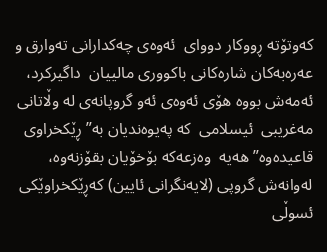كه‌وتۆته‌ ڕووكار دووای  ئه‌وه‌ی چه‌كدارانی ته‌وارق و عه‌ره‌به‌كان شاره‌كانی باكووری مالییان  داگیركرد،  ئه‌مه‌ش بووه‌ هۆی ئه‌وه‌ی ئه‌و گروپانه‌ی له‌ وڵاتانی  مه‌غریبی  ئیسلامی  كه‌ په‌یوه‌ندیان به‌”ڕێكخراوی قاعیده‌وه‌” هه‌یه‌  وه‌زعه‌كه‌ بۆخۆیان بقۆزنه‌وه‌،  له‌وانه‌ش گروپی (لایه‌نگرانی ئایین) كه‌ڕێكخراوێكی ئسوڵی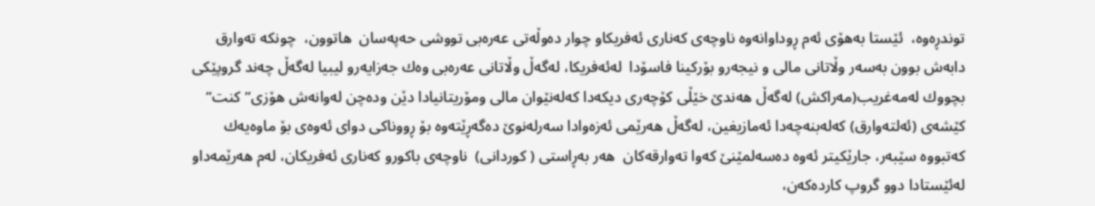توندڕه‌وه‌،  ئێستا به‌هۆی ئه‌م ڕوداوانه‌وه‌ ناوچه‌ی كه‌ناری ئه‌فریكاو چوار ده‌وڵه‌تی عه‌ره‌بی تووشی حه‌په‌سان  هاتوون،  چونكه‌ ته‌وارق دابه‌ش بوون به‌سه‌ر وڵاتانی مالی و نیجه‌رو بۆركینا فاسۆدا  له‌ئه‌فریكا، له‌گه‌ڵ وڵاتانی عه‌ره‌بی وه‌ك جه‌زایه‌رو لیبیا له‌گه‌ڵ چه‌ند گروپێكی بچووك له‌مه‌غریب(مه‌راكش) له‌گه‌ڵ هه‌ندێ خێڵی كۆچه‌ری دیكه‌دا كه‌له‌نێوان مالی ومۆریتانیادا دێن وده‌چن له‌وانه‌ش هۆزی”كنت” كێشه‌ی (ئه‌لته‌وارق) كه‌له‌بنه‌چه‌دا ئه‌مازیغین، له‌گه‌ڵ هه‌رێمی ئه‌زه‌وادا سه‌رله‌نوێ ده‌گه‌ڕێته‌وه‌ بۆ ڕووناكی دوای ئه‌وه‌ی بۆ ماوه‌یه‌ك كه‌تبووه‌ سێبه‌ر، جارێكیتر ئه‌وه‌ ده‌سه‌لمێنێ كه‌وا ته‌وارقه‌كان  هه‌ر به‌ڕاستی ( كوردانی)  ناوچه‌ی باكورو كه‌ناری ئه‌فریكان، له‌م هه‌رێمه‌داو له‌ئێستادا دوو گروپ كارده‌كه‌ن،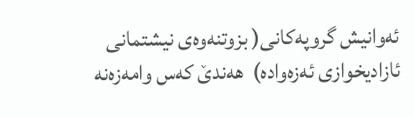ئه‌وانیش گروپه‌كانی( بزوتنه‌وه‌ی نیشتمانی ئازادیخوازی ئه‌زه‌واده‌)  هه‌ندێ كه‌س وامه‌زه‌نه‌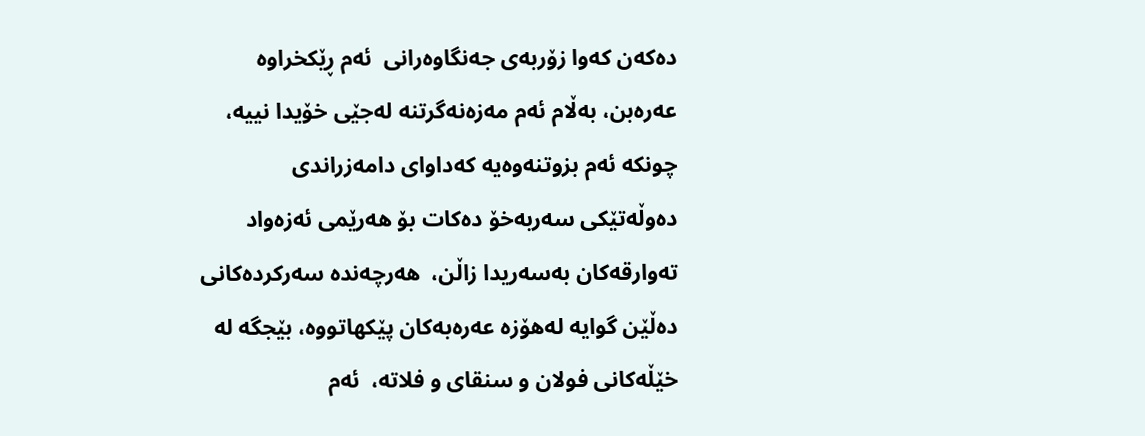ده‌كه‌ن كه‌وا زۆربه‌ی جه‌نگاوه‌رانی  ئه‌م ڕێكخراوه‌ عه‌ره‌بن، به‌ڵام ئه‌م مه‌زه‌نه‌گرتنه‌ له‌جێی خۆیدا نییه‌، چونكه‌ ئه‌م بزوتنه‌وه‌یه‌ كه‌داوای دامه‌زراندی  ده‌وڵه‌تێكی سه‌ربه‌خۆ ده‌كات بۆ هه‌رێمی ئه‌زه‌واد  ته‌وارقه‌كان به‌سه‌ریدا زاڵن،  هه‌رچه‌نده‌ سه‌ركرده‌كانی ده‌ڵێن گوایه‌ له‌هۆزه‌ عه‌ره‌به‌كان پێكهاتووه‌، بێجگه‌ له‌ خێڵه‌كانی فولان و سنقای و فلاته‌،  ئه‌م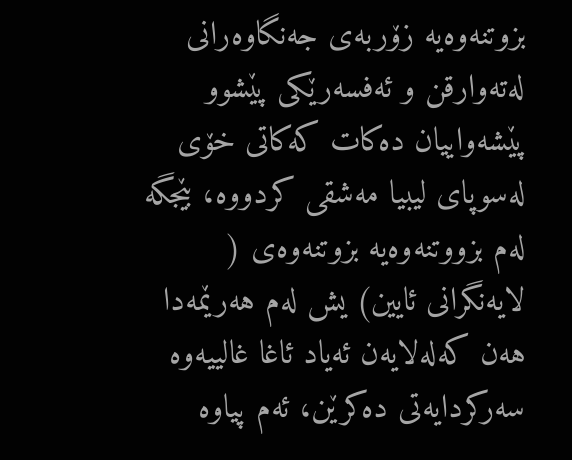بزوتنه‌وه‌یه‌ زۆربه‌ی جه‌نگاوه‌رانی له‌ته‌وارقن و ئه‌فسه‌رێكی پێشوو پێشه‌واییان ده‌كات كه‌كاتی خۆی له‌سوپای لیبیا مه‌شقی كردووه‌، بێجگه‌ له‌م بزووتنه‌وه‌یه‌ بزوتنه‌وه‌ی ( لایه‌نگرانی ئایین) یش له‌م هه‌رێمه‌دا هه‌ن كه‌له‌لایه‌ن ئه‌یاد ئاغا غالییه‌وه‌ سه‌ركردایه‌تی ده‌كرێن، ئه‌م پیاوه‌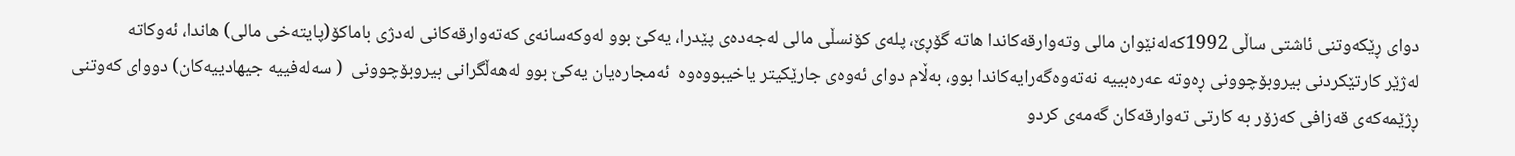دوای ڕێكه‌وتنی ئاشتی ساڵی 1992كه‌له‌نێوان مالی وته‌وارقه‌كاندا هاته‌ گۆڕێ، پله‌ی كۆنسڵی مالی له‌جه‌ده‌ی پێدرا، یه‌كێ بوو له‌وكه‌سانه‌ی كه‌ته‌وارقه‌كانی له‌دژی باماكۆ(پایته‌خی مالی) هاندا، ئه‌وكاته‌
له‌ژێر كارتێكردنی بیروبۆچوونی ڕه‌وته‌ عه‌ره‌بییه‌ نه‌ته‌وه‌گه‌رایه‌كاندا بوو، به‌ڵام دوای ئه‌وه‌ی جارێكیتر یاخیبووه‌وه‌  ئه‌مجاره‌یان یه‌كێ بوو له‌هه‌ڵگرانی بیروبۆچوونی  ( سه‌له‌فییه‌ جیهادییه‌كان) دووای كه‌وتنی ڕژێمه‌كه‌ی قه‌زافی كه‌زۆر به‌ كارتی ته‌وارقه‌كان گه‌مه‌ی كردو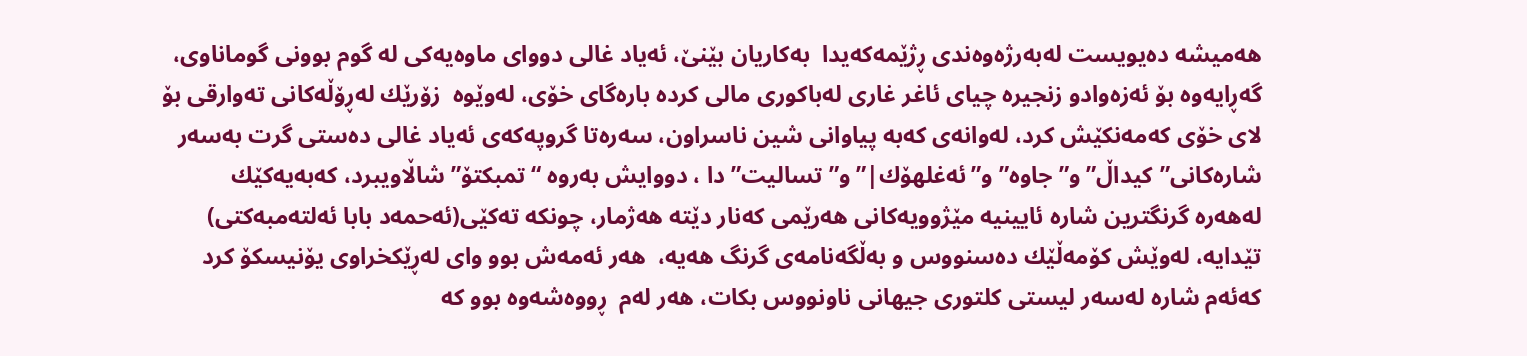هه‌میشه‌ ده‌یویست له‌به‌رژه‌وه‌ندی ڕژێمه‌كه‌یدا  به‌كاریان بێنێ، ئه‌یاد غالی دووای ماوه‌یه‌كی له‌ گوم بوونی گوماناوی، گه‌ڕایه‌وه‌ بۆ ئه‌زه‌وادو زنجیره‌ چیای ئاغر غاری له‌باكوری مالی كرده‌ باره‌گای خۆی، له‌وێوه‌  زۆرێك له‌ڕۆڵه‌كانی ته‌وارقی بۆ لای خۆی كه‌مه‌نكێش كرد، له‌وانه‌ی كه‌به‌ پیاوانی شین ناسراون، سه‌ره‌تا گروپه‌كه‌ی ئه‌یاد غالی ده‌ستی گرت به‌سه‌ر شاره‌كانی”كیداڵ”و” جاوه‌”و”ئه‌غلهۆك|”و”تسالیت” دا ، دووایش به‌روه‌ “تمبكتۆ” شاڵاویبرد، كه‌به‌یه‌كێك له‌هه‌ره‌ گرنگترین شاره‌ ئایینیه‌ مێژوویه‌كانی هه‌رێمی كه‌نار دێته‌ هه‌ژمار، چونكه‌ ته‌كێی(ئه‌حمه‌د بابا ئه‌لته‌مبه‌كتی) تێدایه‌، له‌وێش كۆمه‌ڵێك ده‌سنووس و به‌ڵگه‌نامه‌ی گرنگ هه‌یه‌،  هه‌ر ئه‌مه‌ش بوو وای له‌ڕێكخراوی یۆنیسكۆ كرد كه‌ئه‌م شاره‌ له‌سه‌ر لیستی كلتوری جیهانی ناونووس بكات، هه‌ر له‌م  ڕووه‌شه‌وه‌ بوو كه‌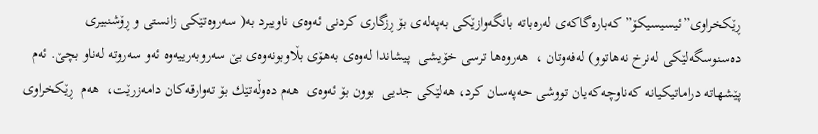ڕێكخراوی”ئیسیسیكۆ” كه‌باره‌گاكه‌ی له‌ره‌باته‌ بانگه‌وازێكی به‌په‌له‌ی بۆ ڕزگاری كردنی ئه‌وه‌ی ناویبرد به‌( سه‌روه‌تێكی زانستی و ڕۆشنبیری ده‌سنوسگه‌لێكی له‌نرخ نه‌هاتوو) له‌فه‌وتان ،  هه‌روه‌ها ترسی خۆیشی  پیشاندا له‌وه‌ی به‌هۆی بڵاوبونه‌وه‌ی بێ سه‌روبه‌رییه‌وه‌ ئه‌و سه‌روته‌ له‌ناو بچێ. ئه‌م پێشهاته‌ دراماتیكیانه‌ كه‌ناوچه‌كه‌یان تووشی حه‌په‌سان كرد، هه‌لێكی جدیی  بوون بۆ ئه‌وه‌ی  هه‌م ده‌وڵه‌تێك بۆ ته‌وارقه‌كان دامه‌زرێت،  هه‌م  ڕێكخراوی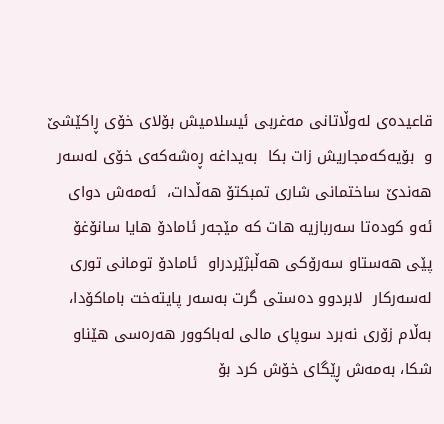قاعیده‌ی له‌وڵاتانی مه‌غربی ئیسلامیش بۆلای خۆی ڕاكێشێ و  بۆیه‌كه‌مجاریش زات بكا  به‌یداغه‌ ڕه‌شه‌كه‌ی خۆی له‌سه‌ر هه‌ندێ ساختمانی شاری تمبكتۆ هه‌ڵدات،  ئه‌مه‌ش دوای ئه‌و كوده‌تا سه‌ربازیه‌ هات كه‌ مێجه‌ر ئامادۆ هایا سانۆغۆ   پێی هه‌ستاو سه‌رۆكی هه‌ڵبژێردراو  ئامادۆ تومانی توری  له‌سه‌ركار  لابردوو ده‌ستی گرت به‌سه‌ر پایته‌خت باماكۆدا، به‌ڵام زۆری نه‌برد سوپای مالی له‌باكوور هه‌ره‌سی هێناو شكا، به‌مه‌ش ڕێگای خۆش كرد بۆ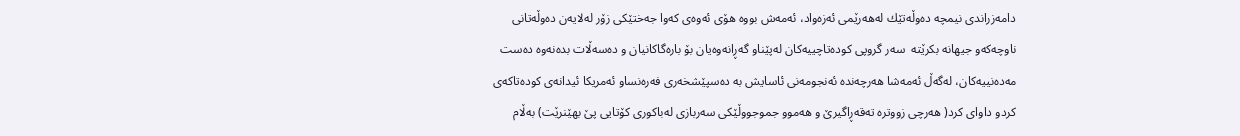دامه‌زراندی نیمچه‌ ده‌وڵه‌تێك له‌هه‌رێمی ئه‌زه‌واد، ئه‌مه‌ش بووه‌ هۆی ئه‌وه‌ی كه‌وا جه‌ختێكی زۆر له‌لایه‌ن ده‌وڵه‌تانی ناوچه‌كه‌و جیهانه‌ بكرێته‌  سه‌ر گروپی كوده‌تاچییه‌كان له‌پێناو گه‌ڕانه‌وه‌یان بۆ باره‌گاكانیان و ده‌سه‌ڵات بده‌نه‌وه‌ ده‌ست  مه‌ده‌نییه‌كان، له‌گه‌ڵ ئه‌مه‌شا هه‌رچه‌نده‌ ئه‌نجومه‌نی ئاسایش به‌ ده‌سپێشخه‌ری فه‌ره‌نساو ئه‌مریكا ئیدانه‌ی كوده‌تاكه‌ی كردو داوای كرد( هه‌رچی زووتره‌ ته‌قه‌ڕاگیرێ و هه‌موو جموجووڵێكی سه‌ربازی له‌باكوری كۆتایی پێ بهێنرێت) به‌ڵام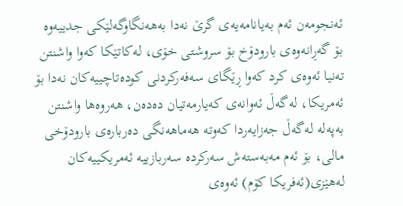ئه‌نجومه‌ن ئه‌م به‌یانامه‌یه‌ی گرێ نه‌دا به‌هه‌نگاوگه‌لێكی جدییه‌وه‌ بۆ گه‌ڕانه‌وه‌ی بارودۆخ بۆ سروشتی خۆی، له‌كاتێكا كه‌وا واشنتن ته‌نیا ئه‌وه‌ی كرد كه‌وا ڕێگای سه‌فه‌ركردنی كوده‌تاچییه‌كان نه‌دا بۆ ئه‌مریكا، له‌گه‌ڵ ئه‌وانه‌ی كه‌یارمه‌تیان ده‌ده‌ن، هه‌روه‌ها واشنتن به‌په‌له‌ له‌گه‌ڵ جه‌زایه‌ردا كه‌وته‌ هه‌ماهه‌نگی ده‌رباره‌ی بارودۆخی مالی، بۆ ئه‌م مه‌به‌سته‌ش سه‌ركرده‌ سه‌ربازییه‌ ئه‌مریكییه‌كان له‌هێزی(ئه‌فریكا كۆم) ئه‌وه‌ی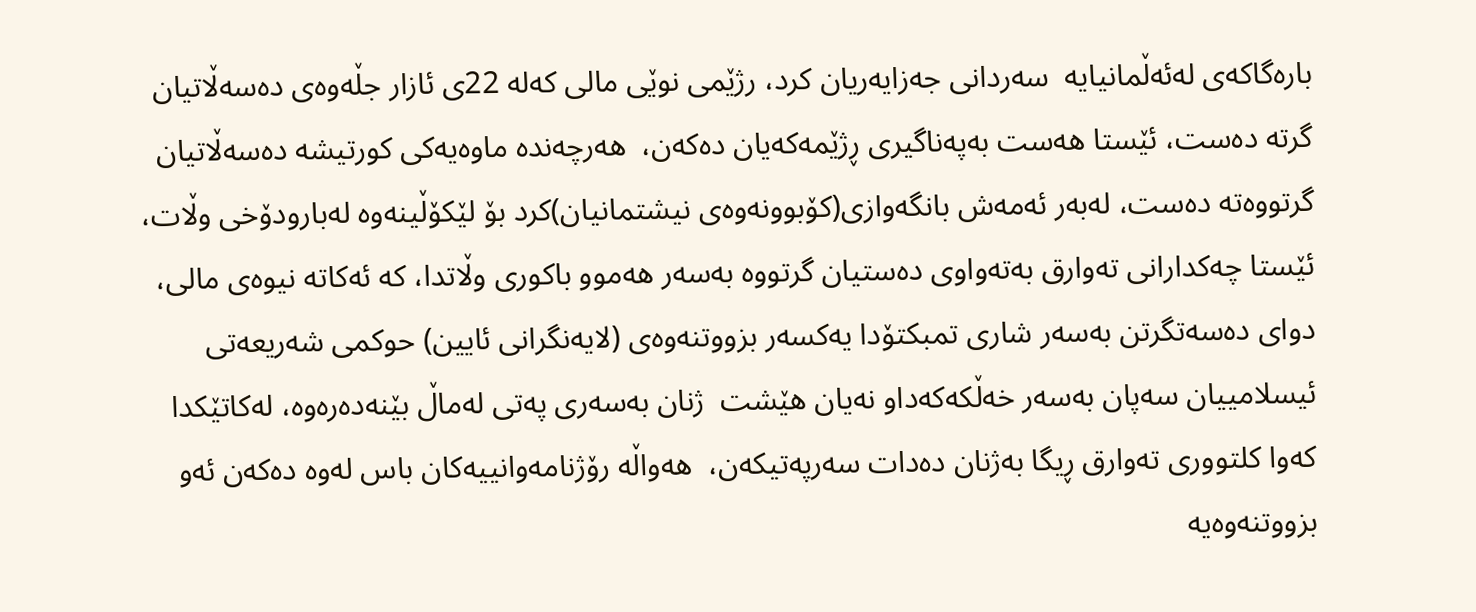باره‌گاكه‌ی له‌ئه‌ڵمانیایه‌  سه‌ردانی جه‌زایه‌ریان كرد، رژێمی نوێی مالی كه‌له‌ 22ی ئازار جڵه‌وه‌ی ده‌سه‌ڵاتیان گرته‌ ده‌ست، ئێستا هه‌ست به‌په‌ناگیری ڕژێمه‌كه‌یان ده‌كه‌ن،  هه‌رچه‌نده‌ ماوه‌یه‌كی كورتیشه‌ ده‌سه‌ڵاتیان گرتووه‌ته‌ ده‌ست، له‌به‌ر ئه‌مه‌ش بانگه‌وازی(كۆبوونه‌وه‌ی نیشتمانیان)كرد بۆ لێكۆڵینه‌وه‌ له‌بارودۆخی وڵات، ئێستا چه‌كدارانی ته‌وارق به‌ته‌واوی ده‌ستیان گرتووه‌ به‌سه‌ر هه‌موو باكوری وڵاتدا، كه‌ ئه‌كاته‌ نیوه‌ی مالی، دوای ده‌سه‌تگرتن به‌سه‌ر شاری تمبكتۆدا یه‌كسه‌ر بزووتنه‌وه‌ی (لایه‌نگرانی ئایین) حوكمی شه‌ریعه‌تی ئیسلامییان سه‌پان به‌سه‌ر خه‌ڵكه‌كه‌داو نه‌یان هێشت  ژنان به‌سه‌ری په‌تی له‌ماڵ بێنه‌ده‌ره‌وه‌، له‌كاتێكدا كه‌وا كلتووری ته‌وارق ڕیگا به‌ژنان ده‌دات سه‌رپه‌تیكه‌ن،  هه‌واڵه‌ رۆژنامه‌وانییه‌كان باس له‌وه‌ ده‌كه‌ن ئه‌و بزووتنه‌وه‌یه‌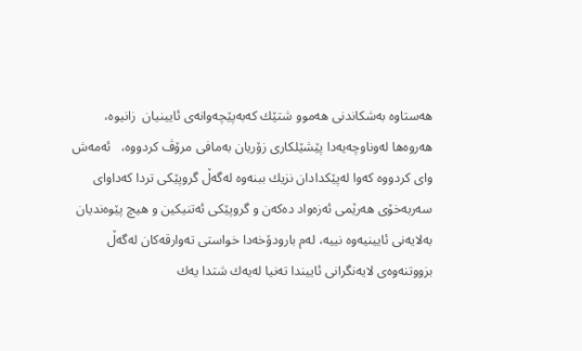هه‌ستاوه‌ به‌شكاندنی هه‌موو شتێك كه‌به‌پێچه‌وانه‌ی ئایینیان  زانیوه‌،  هه‌روه‌ها له‌وناوچه‌یه‌دا پێشێلكاری زۆریان به‌مافی مرۆڤ كردووه‌،   ئه‌مه‌ش وای كردووه‌ كه‌وا له‌پێكدادان نزیك ببنه‌وه‌ له‌گه‌ڵ گروپێكی تردا كه‌داوای سه‌ربه‌خۆی هه‌رێمی ئه‌زه‌واد ده‌كه‌ن و گروپێكی ئه‌تنیكین و هیچ پێوه‌ندیان به‌لایه‌نی ئایینیه‌وه‌ نییه‌، له‌م بارودۆخه‌دا خواستی ته‌وارقه‌كان له‌گه‌ڵ بزووتنه‌وه‌ی لایه‌نگرانی ئاییندا ته‌نیا له‌یه‌ك شتدا یه‌ك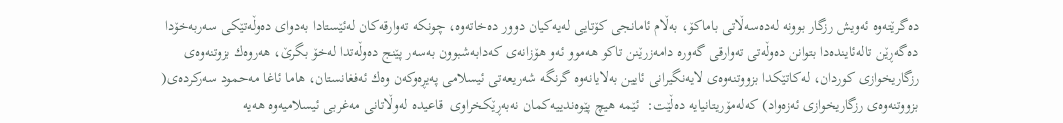ده‌گرێته‌وه‌ ئه‌ویش رزگار بوونه‌ له‌ده‌سه‌ڵاتی باماكۆ، به‌ڵام ئامانجی كۆتایی له‌یه‌كیان دوور ده‌خاته‌وه‌، چونكه‌ ته‌وارقه‌كان له‌ئێستادا به‌دوای ده‌وڵه‌تێكی سه‌ربه‌خۆدا ده‌گه‌ڕێن تاله‌ئاینده‌دا بتوانن ده‌وڵه‌تی ته‌وارقی گه‌وره‌ دامه‌زرێنن تاكو هه‌موو ئه‌و هۆزانه‌ی كه‌دابه‌شبوون به‌سه‌ر پێنج ده‌وڵه‌تدا له‌خۆ بگرێ، هه‌روه‌ك بزوتنه‌وه‌ی رزگاریخوازی كوردان، له‌كاتێكدا بزووتنه‌وه‌ی لایه‌نگیرانی ئایین به‌لایانه‌وه‌ گرنگه‌ شه‌ریعه‌تی ئیسلامی په‌یڕه‌وكه‌ن وه‌ك ئه‌فغانستان، هاما ئاغا مه‌حمود سه‌ركرده‌ی( بزووتنه‌وه‌ی رزگاریخوازی ئه‌زه‌واد) كه‌له‌مۆریتانیایه‌ ده‌ڵێت:  ئێمه‌ هیچ پێوه‌ندییه‌كمان نه‌به‌ڕێكخراوی  قاعیده‌ له‌وڵاتانی مه‌غربی ئیسلامیه‌وه‌ هه‌یه‌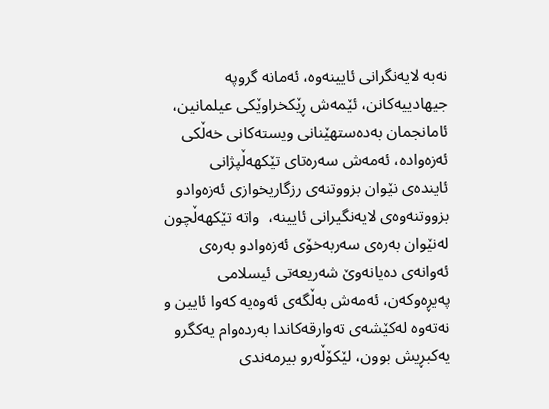نه‌به‌ لایه‌نگرانی ئایینه‌وه‌، ئه‌مانه‌ گروپه‌ جیهادییه‌كانن، ئێمه‌ش ڕێكخراوێكی عیلمانین، ئامانجمان به‌ده‌ستهێنانی ویسته‌كانی خه‌ڵكی  ئه‌زه‌واده‌، ئه‌مه‌ش سه‌ره‌تای تێكهه‌ڵپژانی ئاینده‌ی نێوان بزووتنه‌ی رزگاریخوازی ئه‌زه‌وادو بزووتنه‌وه‌ی لایه‌نگیرانی ئایینه‌،  واته‌ تێكهه‌ڵچون له‌نێوان به‌ره‌ی سه‌ربه‌خۆی ئه‌زه‌وادو به‌ره‌ی ئه‌وانه‌ی ده‌یانه‌وێ شه‌ریعه‌تی ئیسلامی په‌یڕه‌وكه‌ن، ئه‌مه‌ش به‌ڵگه‌ی ئه‌وه‌یه‌ كه‌وا ئایین و نه‌ته‌وه‌ له‌كێشه‌ی ته‌وارقه‌كاندا به‌رده‌وام یه‌كگرو یه‌كبڕیش بوون، لێكۆڵه‌رو بیرمه‌ندی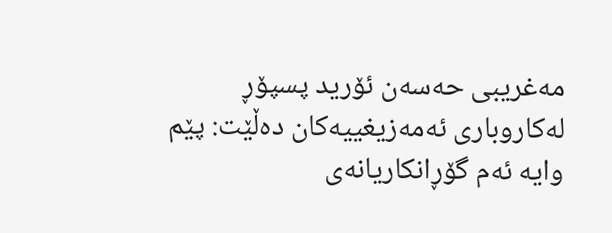مه‌غریبی حه‌سه‌ن ئۆرید پسپۆڕ له‌كاروباری ئه‌مه‌زیغییه‌كان ده‌ڵێت: پێم وایه‌ ئه‌م گۆڕانكاریانه‌ی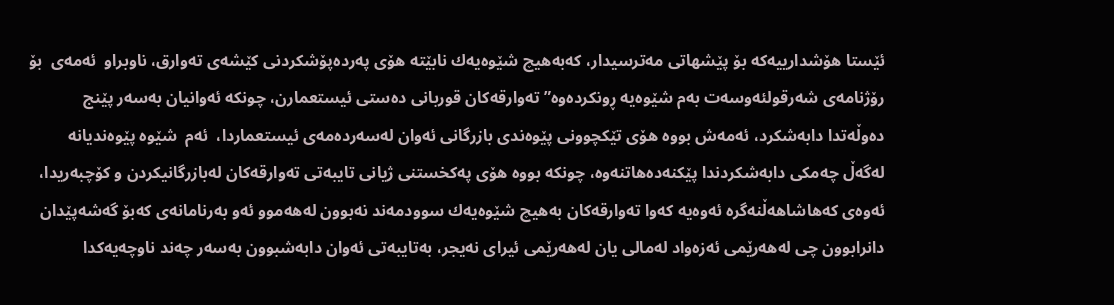ئێستا هۆشدارییه‌كه‌ بۆ پێشهاتی مه‌ترسیدار، كه‌به‌هیچ شێوه‌یه‌ك نابێته‌ هۆی په‌رده‌پۆشكردنی كێشه‌ی ته‌وارق، ناوبراو  ئه‌مه‌ی  بۆ رۆژنامه‌ی شه‌رقولئه‌وسه‌ت به‌م شێوه‌یه‌ ڕونكرده‌وه‌”ته‌وارقه‌كان قوربانی ده‌ستی ئیستعمارن، چونكه‌ ئه‌وانیان به‌سه‌ر پێنج ده‌وڵه‌تدا دابه‌شكرد، ئه‌مه‌ش بووه‌ هۆی تێكچوونی پێوه‌ندی بازرگانی ئه‌وان له‌سه‌رده‌مه‌ی ئیستعماردا،  ئه‌م  شێوه‌ پێوه‌ندیانه‌ له‌گه‌ڵ چه‌مكی دابه‌شكردندا پێكنه‌ده‌هاتنه‌وه‌، چونكه‌ بووه‌ هۆی په‌كخستنی ژیانی تایبه‌تی ته‌وارقه‌كان له‌بازرگانیكردن و كۆچبه‌ریدا، ئه‌وه‌ی كه‌هاشاهه‌ڵنه‌گره‌ ئه‌وه‌یه‌ كه‌وا ته‌وارقه‌كان به‌هیچ شێوه‌یه‌ك سوودمه‌ند نه‌بوون له‌هه‌موو ئه‌و به‌رنامانه‌ی كه‌بۆ گه‌شه‌پێدان دانرابوون چی له‌هه‌رێمی ئه‌زه‌واد له‌مالی یان له‌هه‌رێمی ئیرای نه‌یجر، به‌تایبه‌تی ئه‌وان دابه‌شبوون به‌سه‌ر چه‌ند ناوچه‌یه‌كدا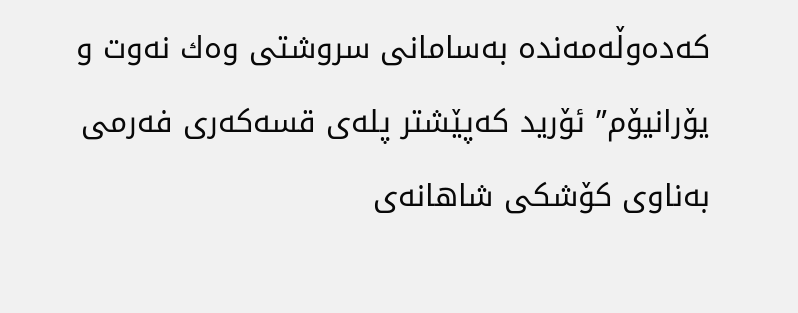كه‌ده‌وڵه‌مه‌نده‌ به‌سامانی سروشتی وه‌ك نه‌وت و یۆرانیۆم” ئۆرید كه‌پێشتر پله‌ی قسه‌كه‌ری فه‌رمی به‌ناوی كۆشكی شاهانه‌ی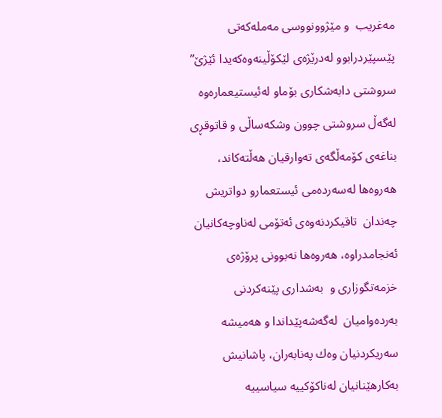مه‌غریب  و مێژوونووسی مه‌مله‌كه‌تی پێسپێردرابوو له‌درێژه‌ی لێكۆڵینه‌وه‌كه‌یدا ئێژێ” سروشتی دابه‌شكاری بۆماو له‌ئیستیعماره‌وه‌ له‌گه‌ڵ سروشتی چوون وشكه‌ساڵی و قاتوقڕی بناغه‌ی كۆمه‌ڵگه‌ی ته‌وارقیان هه‌ڵته‌كاند،  هه‌روه‌ها له‌سه‌رده‌می ئیستعمارو دواتریش چه‌ندان  تاقیكردنه‌وه‌ی ئه‌تۆمی له‌ناوچه‌كانیان ئه‌نجامدراوه‌، هه‌روه‌ها نه‌بوونی پرۆژه‌ی خزمه‌تگوزاری و  به‌شداری پێنه‌كردنی به‌رده‌وامیان  له‌گه‌شه‌پێداندا و هه‌میشه‌ سه‌ریكردنیان وه‌ك په‌نابه‌ران، پاشانیش به‌كارهێنانیان له‌ناكۆكییه‌ سیاسییه‌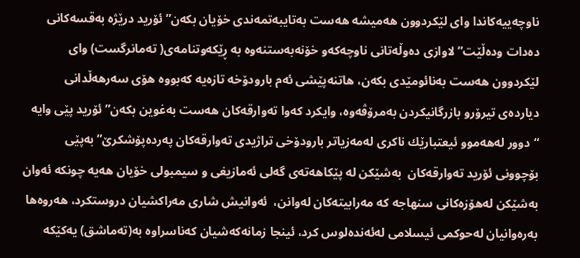ناوچه‌ییه‌كاندا وای لێكردوون هه‌میشه‌ هه‌ست به‌تایبه‌تمه‌ندی خۆیان بكه‌ن” ئۆرید درێژه‌ به‌قسه‌كانی ده‌دات وده‌ڵێت” لاوازی ده‌وڵه‌تانی ناوچه‌كه‌و خۆنه‌به‌ستنه‌وه‌ به‌ ڕێكه‌وتنامه‌ی( ته‌مانرگست) وای لێكردوون هه‌ست به‌نائومێدی بكه‌ن، هاتنه‌پێشی ئه‌م بارودۆخه‌ تازه‌یه‌ كه‌بووه‌ هۆی سه‌رهه‌ڵدانی دیارده‌ی تیرۆرو بازرگانیكردن به‌مرۆڤه‌وه‌، وایكرد كه‌وا ته‌وارقه‌كان هه‌ست به‌غوین بكه‌ن” ئۆرید پێی وایه‌ “دوور له‌هه‌موو ئیعتبارێك ناكری له‌مه‌زیاتر بارودۆخی تراژیدی ته‌وارقه‌كان په‌رده‌پۆشكرێ” به‌پێی بۆچوونی ئۆرید ته‌وارقه‌كان  به‌شێكن له‌ پێكاهه‌ته‌ی گه‌لی ئه‌مازیغی و سیمبولی خۆیان هه‌یه‌ چونكه‌ ئه‌وان به‌شێكن له‌هۆزه‌كانی سنهاجه‌ كه‌ مه‌رابیته‌كان له‌وانن،  ئه‌وانیش شاری مه‌راكشیان دروستكرد، هه‌روه‌ها به‌ره‌وانیان له‌حوكمی ئیسلامی له‌ئه‌نده‌لوس كرد، ئینجا زمانه‌كه‌شیان كه‌ناسراوه‌ به‌(ته‌ماشق) یه‌كێكه‌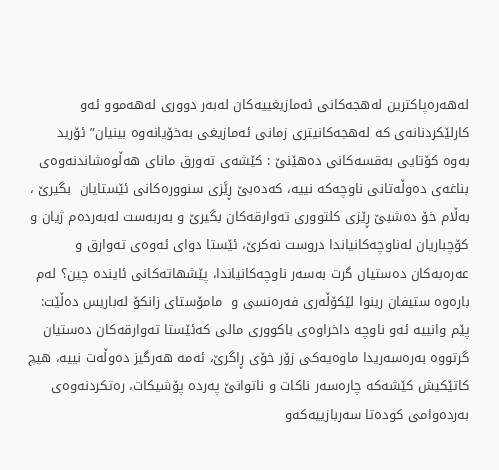له‌هه‌ره‌پاكترین له‌هجه‌كانی ئه‌مازیغییه‌كان له‌به‌ر دووری له‌هه‌موو ئه‌و كارلێكردنانه‌ی كه‌ له‌هجه‌كانیتری زمانی ئه‌مازیغی به‌خۆیانه‌وه‌ بینیان” ئۆرید به‌وه‌ كۆتایی به‌قسه‌كانی ده‌هێنێ : كێشه‌ی ته‌ورق مانای هه‌ڵوه‌شاندنه‌وه‌ی بناغه‌ی ده‌وڵه‌تانی ناوچه‌كه‌ نییه‌، كه‌ده‌بێ ڕێَزی سنووره‌كانی ئێستایان  بگیرێ ، به‌ڵام خۆ ده‌شبێ ڕێزی كلتووری ته‌وارقه‌كان بگیرێ و به‌ربه‌ست له‌به‌رده‌م ژیان و كۆچباریان له‌ناوچه‌كانیاندا دروست نه‌كرێ، ئێستا دوای ئه‌وه‌ی ته‌وارق و عه‌ره‌به‌كان ده‌ستیان گرت به‌سه‌ر ناوچه‌كانیاندا، پێشهاته‌كانی ئاینده‌ چین؟ له‌م باره‌وه‌ ستیفان رینوا لێكۆڵه‌ری فه‌ره‌نسی و  مامۆستای زانكۆ له‌باریس ده‌ڵێت: پێم وانییه‌ ئه‌و ناوچه‌ داخراوه‌ی باكووری مالی كه‌ئێستا ته‌وارقه‌كان ده‌ستیان گرتووه‌ به‌ره‌سه‌ریدا ماوه‌یه‌كی زۆر خۆی ڕاگرێ، ئه‌مه‌ هه‌رگیز ده‌وڵه‌ت نییه‌، هیچ كاتێكیش كێشه‌كه‌ چاره‌سه‌ر ناكات و ناتوانێ په‌رده‌ پۆشیكات، ره‌تكردنه‌وه‌ی به‌رده‌وامی كوده‌تا سه‌ربازییه‌كه‌و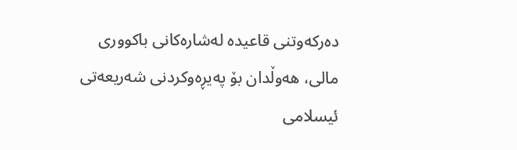ده‌ركه‌وتنی قاعیده‌ له‌شاره‌كانی باكووری مالی، هه‌وڵدان بۆ په‌یڕه‌وكردنی شه‌ریعه‌تی ئیسلامی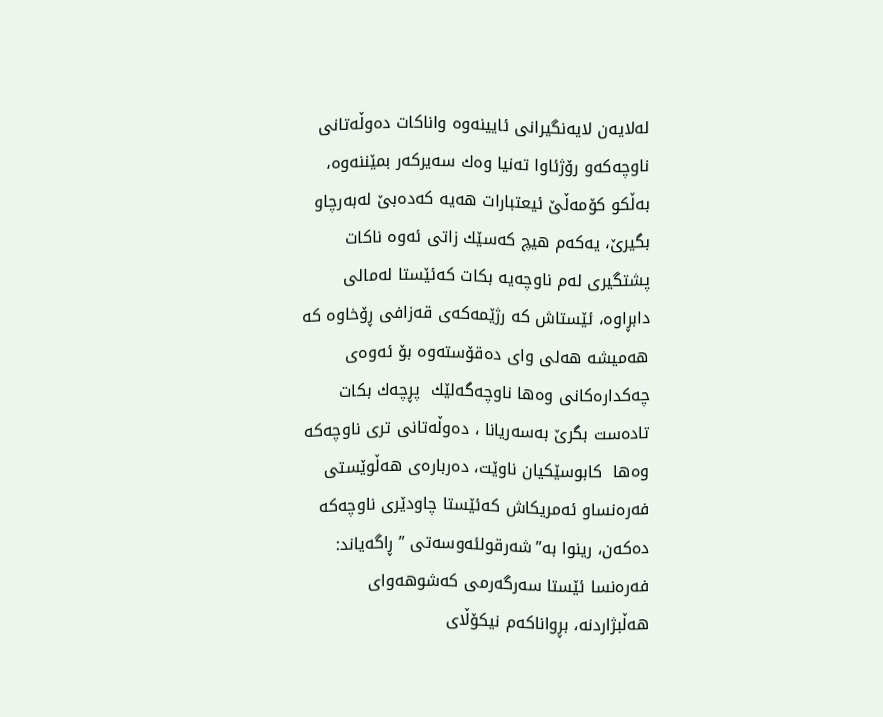له‌لایه‌ن لایه‌نگیرانی ئایینه‌وه‌ واناكات ده‌وڵه‌تانی ناوچه‌كه‌و رۆژئاوا ته‌نیا وه‌ك سه‌یركه‌ر بمێننه‌وه‌، به‌ڵكو كۆمه‌ڵێ ئیعتبارات هه‌یه‌ كه‌ده‌بێ له‌به‌رچاو بگیرێ، یه‌كه‌م هیچ كه‌سێك زاتی ئه‌وه‌ ناكات پشتگیری له‌م ناوچه‌یه‌ بكات كه‌ئێستا له‌مالی دابڕاوه‌، ئێستاش كه‌ رژێمه‌كه‌ی قه‌زافی ڕۆخاوه‌ كه‌ هه‌میشه‌ هه‌لی وای ده‌قۆسته‌وه‌ بۆ ئه‌وه‌ی چه‌كداره‌كانی وه‌ها ناوچه‌گه‌لێك  پڕچه‌ك بكات تاده‌ست بگرێ به‌سه‌ریانا ، ده‌وڵه‌تانی تری ناوچه‌كه‌ وه‌ها  كابوسێكیان ناوێت، ده‌رباره‌ی هه‌ڵوێستی فه‌ره‌نساو ئه‌مریكاش كه‌ئێستا چاودێری ناوچه‌كه‌ ده‌كه‌ن، رینوا به‌”شه‌رقولئه‌وسه‌تی ” ڕاگه‌یاند: فه‌ره‌نسا ئێستا سه‌رگه‌رمی كه‌شوهه‌وای هه‌ڵبژاردنه‌، بڕواناكه‌م نیكۆڵای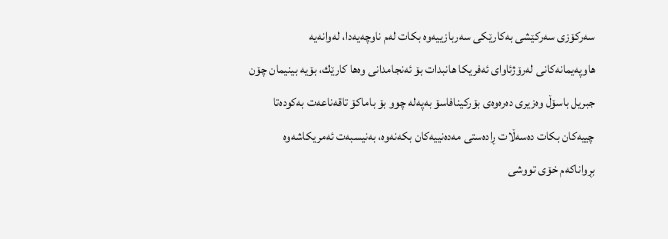سه‌ركۆزی سه‌ركێشی به‌كارێكی سه‌ربازییه‌وه‌ بكات له‌م ناوچه‌یه‌دا، له‌وانه‌یه‌ هاوپه‌یمانه‌كانی له‌رۆژئاوای ئه‌فریكا هانبدات بۆ ئه‌نجامدانی وه‌ها كارێك، بۆیه‌ بینیمان چۆن جبریل باسۆڵ وه‌زیری ده‌ره‌وه‌ی بۆركینافاسۆ به‌په‌له‌ چوو بۆ باماكۆ تاقه‌ناعه‌ت به‌كوده‌تا چییه‌كان بكات ده‌سه‌ڵات ڕاده‌ستی مه‌ده‌نییه‌كان بكه‌نه‌وه‌، به‌نیسبه‌ت ئه‌مریكاشه‌وه‌ بڕواناكه‌م خۆی تووشی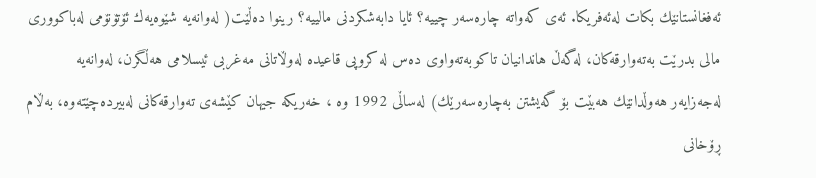ئه‌فغانستانێك بكات له‌ئه‌فریكا. ئه‌ی كه‌واته‌ چاره‌سه‌ر چییه‌؟ ئایا دابه‌شكردنی مالییه‌؟ رینوا ده‌ڵێت( له‌وانه‌یه‌ شێوه‌یه‌ك ئۆتۆنۆمی له‌باكووری مالی بدرێت به‌ته‌وارقه‌كان، له‌گه‌ڵ هاندانیان تاكوبه‌ته‌واوی ده‌س له‌ كروپی قاعیده‌ له‌وڵاتانی مه‌غربی ئیسلامی هه‌ڵگرن، له‌وانه‌یه‌ له‌جه‌زایه‌ر هه‌وڵدانێك هه‌بێت بۆ گه‌یشتن به‌چاره‌سه‌رێك) له‌ساڵی 1992 وه‌ ، خه‌ریكه‌ جیهان كێشه‌ی ته‌وارقه‌كانی له‌بیرده‌چێته‌وه‌، به‌ڵام ڕۆخانی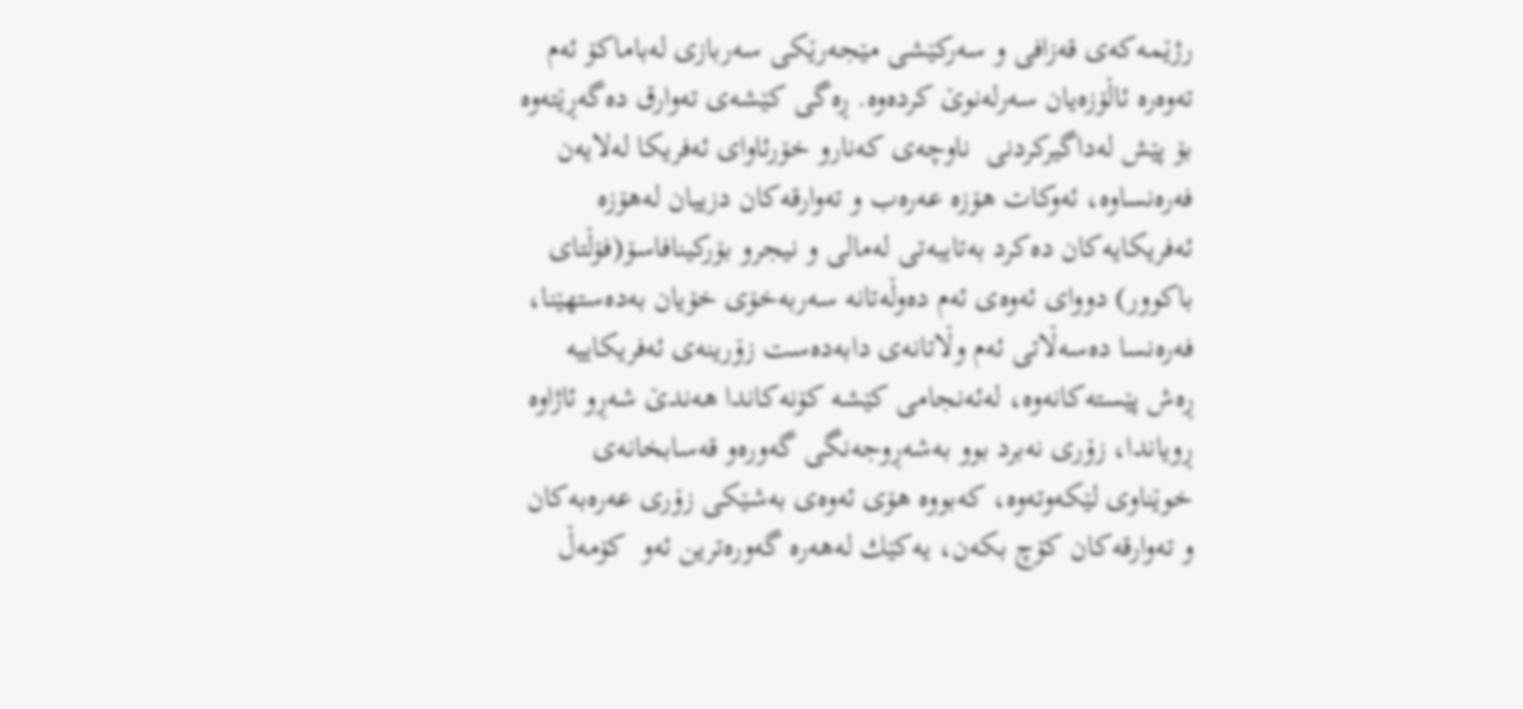رژێمه‌كه‌ی قه‌زافی و سه‌ركێشی مێجه‌رێكی سه‌ربازی له‌باماكۆ ئه‌م ته‌وه‌ره‌ ئاڵۆزه‌یان سه‌رله‌نوێ كرده‌وه‌. ڕه‌گی كێشه‌ی ته‌وارق ده‌گه‌ڕێته‌وه‌ بۆ پێش له‌داگیركردنی  ناوچه‌ی كه‌نارو خۆرئاوای ئه‌فریكا له‌لایه‌ن  فه‌ره‌نساوه‌، ئه‌وكات هۆزه‌ عه‌ره‌ب و ته‌وارقه‌كان دزییان له‌هۆزه‌ ئه‌فریكایه‌كان ده‌كرد به‌تایبه‌تی له‌مالی و نیجرو بۆركینافاسۆ(فۆڵتای باكوور) دووای ئه‌وه‌ی ئه‌م ده‌وڵه‌تانه‌ سه‌ربه‌خۆی خۆیان به‌ده‌ستهێنا، فه‌ره‌نسا ده‌سه‌ڵاتی ئه‌م وڵاتانه‌ی دابه‌ده‌ست زۆرینه‌ی ئه‌فریكاییه‌ ڕه‌ش پێسته‌كانه‌وه‌، له‌ئه‌نجامی كێشه‌ كۆنه‌كاندا هه‌ندێ شه‌ڕو ئاژاوه‌ ڕویاندا، زۆری نه‌برد بوو به‌شه‌ڕوجه‌نگی گه‌وره‌و قه‌سابخانه‌ی خوێناوی لێكه‌وته‌وه‌، كه‌بووه‌ هۆی ئه‌وه‌ی به‌شێكی زۆری عه‌ره‌به‌كان و ته‌وارقه‌كان كۆچ بكه‌ن، یه‌كێك له‌هه‌ره‌ گه‌وره‌ترین ئه‌و  كۆمه‌ڵ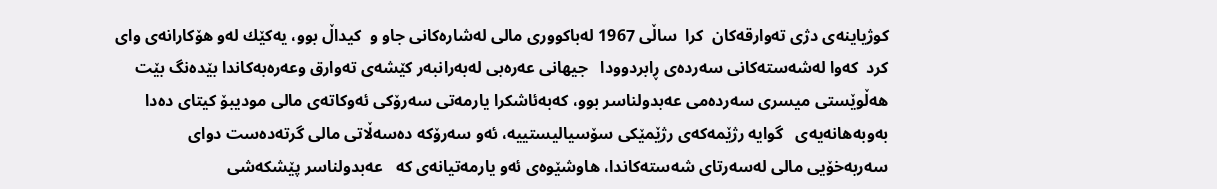كوژیاینه‌ی دژی ته‌وارقه‌كان  كرا  ساڵی 1967 له‌باكووری مالی له‌شاره‌كانی جاو و  كیداڵ بوو، یه‌كێك له‌و هۆكارانه‌ی وای كرد  كه‌وا له‌شه‌سته‌كانی سه‌رده‌ی ڕابردوودا   جیهانی عه‌ره‌بی له‌به‌رانبه‌ر كێشه‌ی ته‌وارق وعه‌ره‌به‌كاندا بێده‌نگ بێت هه‌ڵوێستی میسری سه‌رده‌می عه‌بدولناسر بوو، كه‌به‌ئاشكرا یارمه‌تی سه‌رۆكی ئه‌وكاته‌ی مالی مودیبۆ كیتای ده‌دا به‌وبه‌هانه‌یه‌ی   گوایه‌ رژێمه‌كه‌ی رژێمێكی سۆسیالیستییه‌، ئه‌و سه‌رۆكه‌ ده‌سه‌ڵاتی مالی گرته‌ده‌ست دوای سه‌ربه‌خۆیی مالی له‌سه‌رتای شه‌سته‌كاندا، هاوشێوه‌ی ئه‌و یارمه‌تیانه‌ی كه‌   عه‌بدولناسر پێشكه‌شی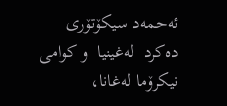ئه‌حمه‌د سیكۆتۆری ده‌كرد  له‌غینیا  و كوامی نیكرۆما له‌غانا،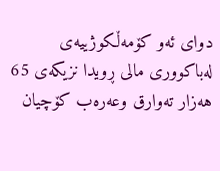دوای ئه‌و كۆمه‌ڵكوژییه‌ی له‌باكووری مالی ڕویدا نزیكه‌ی 65 هه‌زار ته‌وارق وعه‌ره‌ب كۆچیان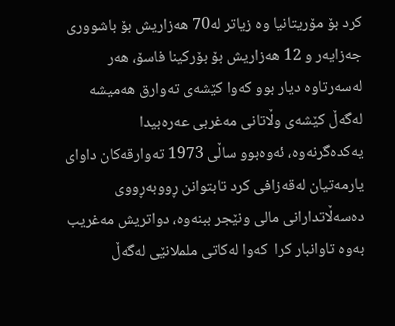كرد بۆ مۆریتانیا وه‌ زیاتر له‌70 هه‌زاریش بۆ باشووری جه‌زایه‌ر و 12 هه‌زاریش بۆ بۆركینا فاسۆ، هه‌ر له‌سه‌رتاوه‌ دیار بوو كه‌وا كێشه‌ی ته‌وارق هه‌میشه‌ له‌گه‌ڵ كێشه‌ی وڵاتانی مه‌غربی عه‌ره‌بیدا یه‌كده‌گرنه‌وه‌، ئه‌وه‌بوو ساڵی 1973 ته‌وارقه‌كان داوای یارمه‌تیان له‌قه‌زافی كرد تابتوانن ڕووبه‌ڕووی  ده‌سه‌ڵاتدارانی مالی ونێجر ببنه‌وه‌، دواتریش مه‌غریب به‌وه‌ تاوانبار كرا  كه‌وا له‌كاتی ململانێی له‌گه‌ڵ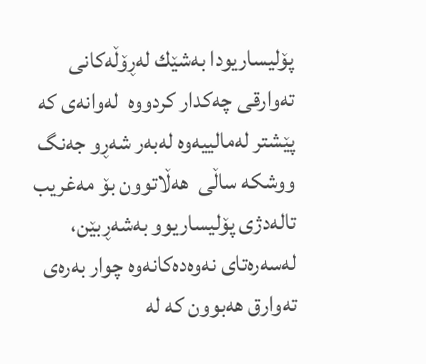پۆلیساریودا به‌شێك له‌ڕۆڵه‌كانی ته‌وارقی چه‌كدار كردووه‌  له‌وانه‌ی كه‌ پێشتر له‌مالییه‌وه‌ له‌به‌ر شه‌ڕو جه‌نگ ووشكه‌ ساڵی  هه‌ڵاتوون بۆ مه‌غریب تاله‌دژی پۆلیساریوو به‌شه‌ڕبێن، له‌سه‌ره‌تای نه‌وه‌ده‌كانه‌وه‌ چوار به‌ره‌ی ته‌وارق هه‌بوون كه‌ له‌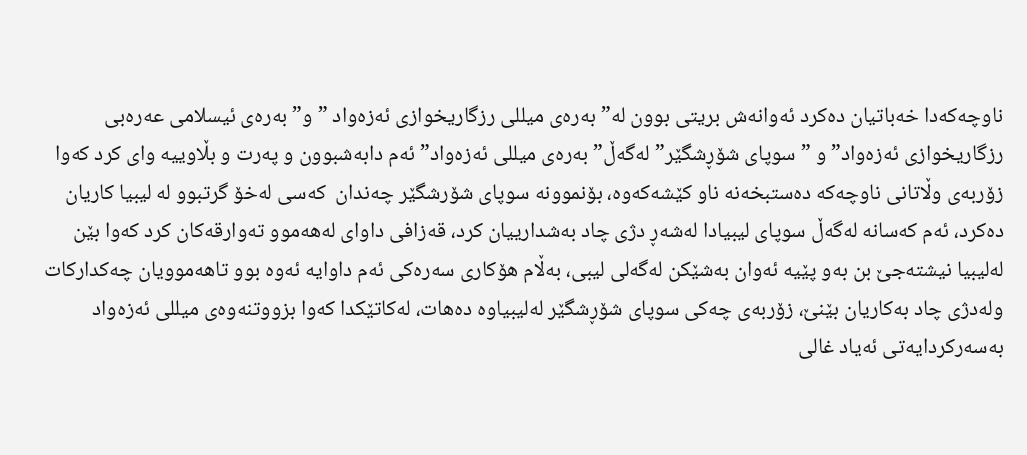ناوچه‌كه‌دا خه‌باتیان ده‌كرد ئه‌وانه‌ش بریتی بوون له‌” به‌ره‌ی میللی رزگاریخوازی ئه‌زه‌واد ” و” به‌ره‌ی ئیسلامی عه‌ره‌بی رزگاریخوازی ئه‌زه‌واد” و ” سوپای شۆڕشگێر” له‌گه‌ڵ” به‌ره‌ی میللی ئه‌زه‌واد” ئه‌م دابه‌شبوون و په‌رت و بڵاوییه‌ وای كرد كه‌وا زۆربه‌ی وڵاتانی ناوچه‌كه‌ ده‌ستبخه‌نه‌ ناو كێشه‌كه‌وه‌، بۆنموونه‌ سوپای شۆرشگێر چه‌ندان  كه‌سی له‌خۆ گرتبوو له‌ لیبیا كاریان ده‌كرد، ئه‌م كه‌سانه‌ له‌گه‌ڵ سوپای لیبیادا له‌شه‌ڕ دژی چاد به‌شدارییان كرد، قه‌زافی داوای له‌هه‌موو ته‌وارقه‌كان كرد كه‌وا بێن له‌لیبیا نیشته‌جێ بن به‌و پێیه‌ ئه‌وان به‌شێكن له‌گه‌لی لیبی، به‌ڵام هۆكاری سه‌ره‌كی ئه‌م داوایه‌ ئه‌وه‌ بوو تاهه‌موویان چه‌كداركات وله‌دژی چاد به‌كاریان بێنێ، زۆربه‌ی چه‌كی سوپای شۆڕشگێر له‌لیبیاوه‌ ده‌هات، له‌كاتێكدا كه‌وا بزووتنه‌وه‌ی میللی ئه‌زه‌واد به‌سه‌ركردایه‌تی ئه‌یاد غالی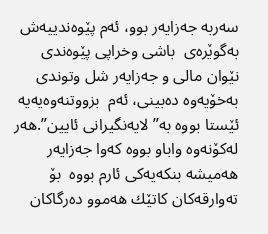سه‌ربه‌ جه‌زایه‌ر بوو، ئه‌م پێوه‌ندییه‌ش به‌گوێره‌ی  باشی وخراپی پێوه‌ندی نێوان مالی و جه‌زایه‌ر شل وتوندی به‌خۆیه‌وه‌ ده‌بینی، ئه‌م  بزووتنه‌وه‌یه‌یه‌ ئێستا بووه‌ به‌”لایه‌نگیرانی ئایین”.هه‌ر له‌كۆنه‌وه‌ واباو بووه‌ كه‌وا جه‌زایه‌ر هه‌میشه‌ بنكه‌یه‌كی ئارم بووه‌  بۆ ته‌وارقه‌كان كاتێك هه‌موو ده‌رگاكان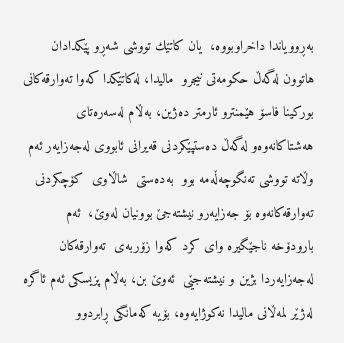به‌ڕوویاندا داخراوبووه‌،  یان كاتێك تووشی شه‌ڕو پێكدادان هاتوون له‌گه‌ڵ حكومه‌تی نیجرو  مالیدا، له‌كاتێكدا كه‌وا ته‌وارقه‌كانی بوركینا فاسۆ هێمنترو ئارمتر ده‌ژین، به‌ڵام له‌سه‌ره‌تای هه‌شتاكانه‌وه‌و له‌گه‌ڵ ده‌ستپێكردنی قه‌یرانی ئابووی له‌جه‌زایه‌ر ئه‌م وڵاته‌ تووشی ته‌نگوچه‌ڵه‌مه‌ بوو  به‌ده‌ستی  شاڵاوی  كۆچكردنی ته‌وارقه‌كانه‌وه‌ بۆ جه‌زایه‌رو نیشته‌جێ بوونیان له‌وێ،  ئه‌م بارودۆخه‌ ناجێگیره‌ وای كرد كه‌وا زۆربه‌ی  ته‌وارقه‌كان له‌جه‌زایه‌ردا بژین و نیشته‌جێی  ئه‌وێ بن، به‌ڵام پزیسكی ئه‌م ئاگره‌ له‌ژێر لمه‌ڵانی مالیدا نه‌كوژایه‌وه‌، بۆیه‌ كه‌مانگی ڕابردوو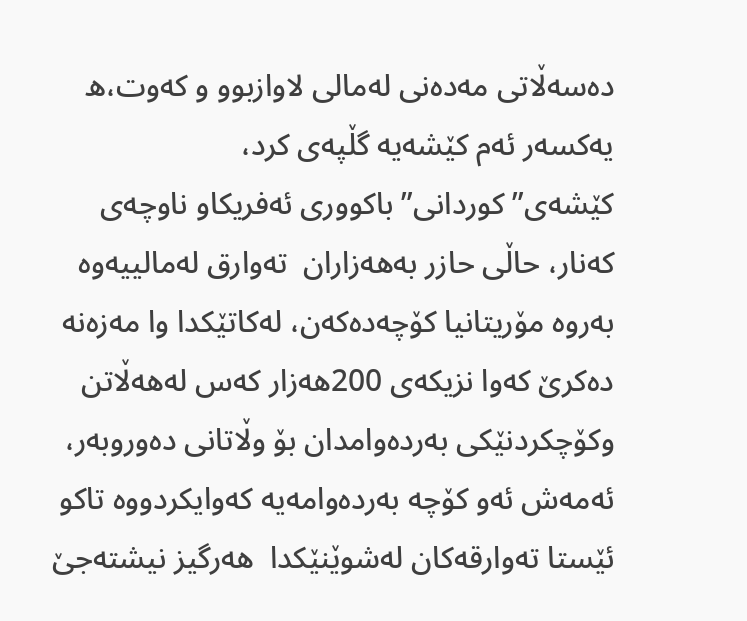ده‌سه‌ڵاتی مه‌ده‌نی له‌مالی لاوازبوو و كه‌وت،ه‌  یه‌كسه‌ر ئه‌م كێشه‌یه‌ گڵپه‌ی كرد، كێشه‌ی”كوردانی” باكووری ئه‌فریكاو ناوچه‌ی كه‌نار، حاڵی حازر به‌هه‌زاران  ته‌وارق له‌مالییه‌وه‌ به‌روه‌ مۆریتانیا كۆچه‌ده‌كه‌ن، له‌كاتێكدا وا مه‌زه‌نه‌ ده‌كرێ كه‌وا نزیكه‌ی 200هه‌زار كه‌س له‌هه‌ڵاتن وكۆچكردنێكی به‌رده‌وامدان بۆ وڵاتانی ده‌وروبه‌ر، ئه‌مه‌ش ئه‌و كۆچه‌ به‌رده‌وامه‌یه‌ كه‌وایكردووه‌ تاكو ئێستا ته‌وارقه‌كان له‌شوێنێكدا  هه‌رگیز نیشته‌جێ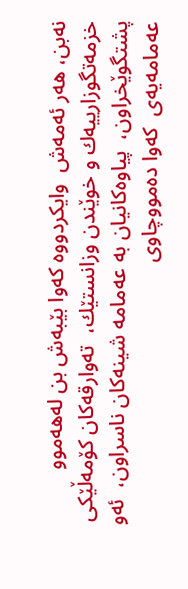نه‌بن، هه‌ر ئه‌مه‌ش  وایكردووه‌ كه‌وا بێبه‌ش بن له‌هه‌موو خزمه‌تگوزارییه‌ك و خوێندن وزانستێك،  ته‌وارقه‌كان كۆمه‌ڵێكی پشتگوێخراون،  پیاوه‌كانیان به‌ عه‌مامه‌ شینه‌كان ناسراون،  ئه‌و عه‌مامه‌یه‌ی  كه‌وا ده‌مووچاوی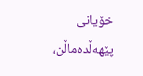خۆیانی پێهه‌ڵده‌ماڵن،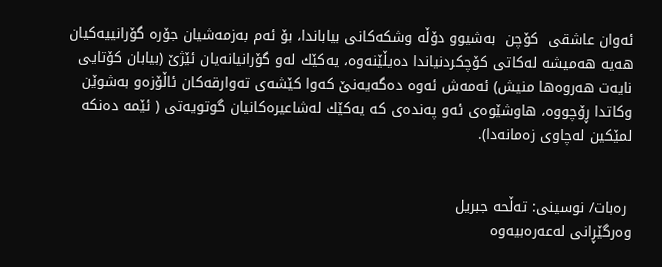ئه‌وان عاشقی  كۆچن  به‌شیوو دۆڵه‌ وشكه‌كانی بیاباندا، بۆ ئه‌م به‌زمه‌شیان جۆره‌ گۆرانییه‌كیان هه‌یه‌ هه‌میشه‌ له‌كاتی كۆچكردنیاندا ده‌یڵێنه‌وه‌، یه‌كێك له‌و گۆرانیانه‌یان ئێژێ (بیابان كۆتایی نایه‌ت هه‌روه‌ها منیش) ئه‌مه‌ش ئه‌وه‌ ده‌گه‌یه‌نێ كه‌وا كێشه‌ی ته‌وارقه‌كان ئاڵۆزه‌و به‌شوێن وكاتدا ڕۆچووه‌، هاوشێوه‌ی ئه‌و په‌نده‌ی كه‌ یه‌كێك له‌شاعیره‌كانیان گوتویه‌تی ( ئێمه‌ ده‌نكه‌ لمێكین له‌چاوی زه‌مانه‌دا).


 ره‌بات/ نوسینی: ته‌ڵحه‌ جبریل
وه‌رگێڕانی له‌عه‌ره‌بیه‌وه‌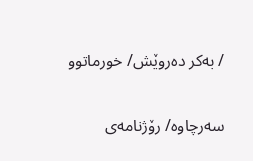/ به‌كر ده‌روێش/ خورماتوو

سه‌رچاوه‌/ رۆژنامه‌ی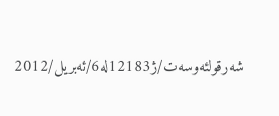شه‌رقولئه‌وسه‌ت/ژ12183له‌6/ئه‌بریل/2012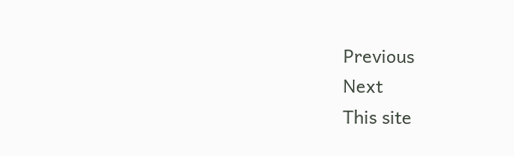Previous
Next
This site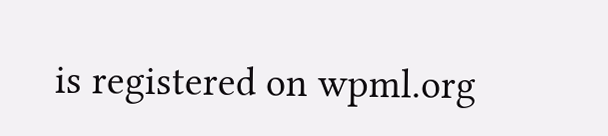is registered on wpml.org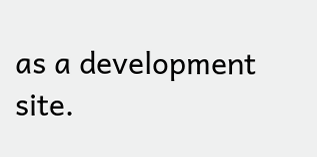as a development site.